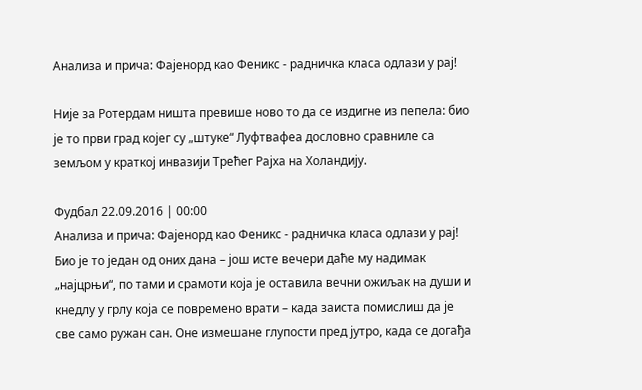Анализа и прича: Фајенорд као Феникс - радничка класа одлази у рај!

Није за Ротердам ништа превише ново то да се издигне из пепела: био је то први град којег су „штуке“ Луфтвафеа дословно сравниле са земљом у краткој инвазији Трећег Рајха на Холандију.

Фудбал 22.09.2016 | 00:00
Анализа и прича: Фајенорд као Феникс - радничка класа одлази у рај!
Био је то један од оних дана – још исте вечери даће му надимак „најцрњи“, по тами и срамоти која је оставила вечни ожиљак на души и кнедлу у грлу која се повремено врати – када заиста помислиш да је све само ружан сан. Оне измешане глупости пред јутро, када се догађа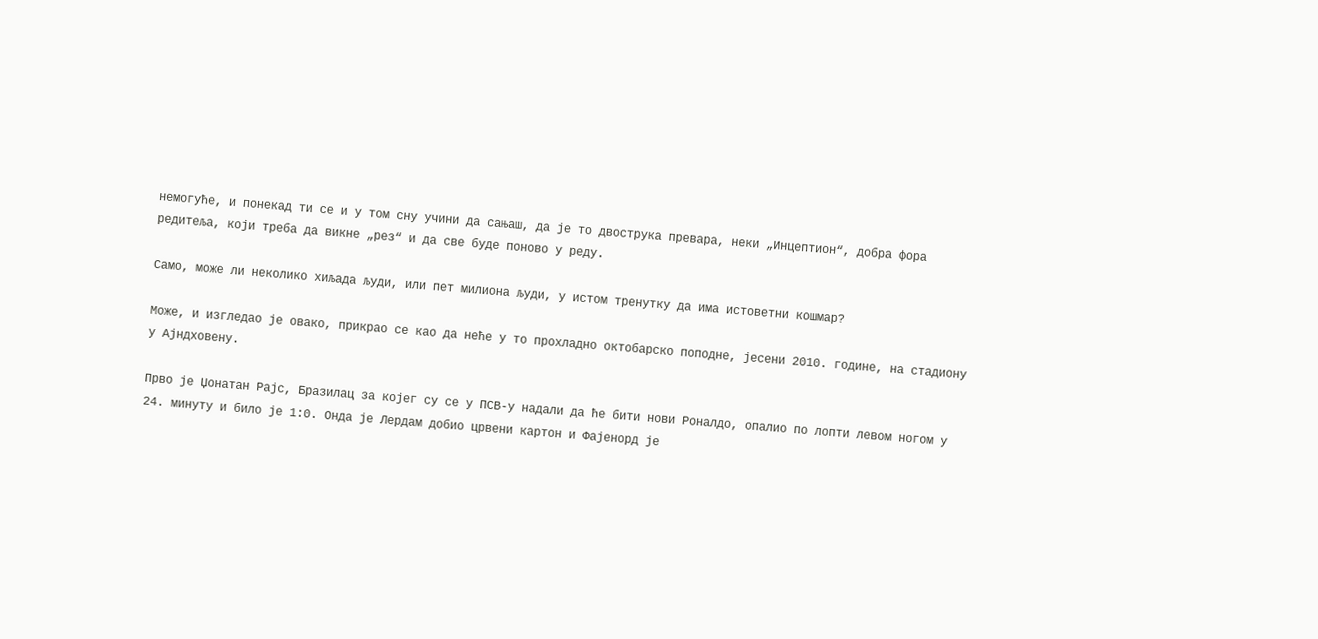немогуће, и понекад ти се и у том сну учини да сањаш, да је то двострука превара, неки „Инцептион“, добра фора редитеља, који треба да викне „рез“ и да све буде поново у реду.

Само, може ли неколико хиљада људи, или пет милиона људи, у истом тренутку да има истоветни кошмар?

Може, и изгледао је овако, прикрао се као да неће у то прохладно октобарско поподне, јесени 2010. године, на стадиону у Ајндховену.

Прво је Џонатан Рајс, Бразилац за којег су се у ПСВ-у надали да ће бити нови Роналдо, опалио по лопти левом ногом у 24. минуту и било је 1:0. Онда је Лердам добио црвени картон и Фајенорд је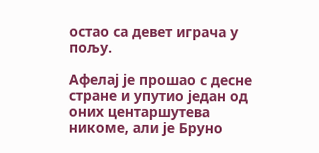остао са девет играча у пољу.

Афелај је прошао с десне стране и упутио један од оних центаршутева никоме, али је Бруно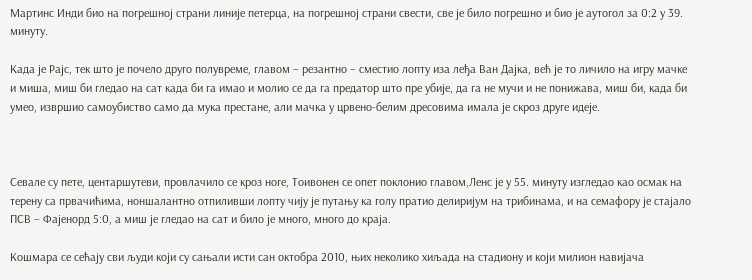Мартинс Инди био на погрешној страни линије петерца, на погрешној страни свести, све је било погрешно и био је аутогол за 0:2 у 39. минуту.

Када је Рајс, тек што је почело друго полувреме, главом – резантно – сместио лопту иза леђа Ван Дајка, већ је то личило на игру мачке и миша, миш би гледао на сат када би га имао и молио се да га предатор што пре убије, да га не мучи и не понижава, миш би, када би умео, извршио самоубиство само да мука престане, али мачка у црвено-белим дресовима имала је скроз друге идеје.



Севале су пете, центаршутеви, провлачило се кроз ноге, Тоивонен се опет поклонио главом,Ленс је у 55. минуту изгледао као осмак на терену са првачићима, ноншалантно отпиливши лопту чију је путању ка голу пратио делиријум на трибинама, и на семафору је стајало ПСВ – Фајенорд 5:0, а миш је гледао на сат и било је много, много до краја.

Кошмара се сећају сви људи који су сањали исти сан октобра 2010, њих неколико хиљада на стадиону и који милион навијача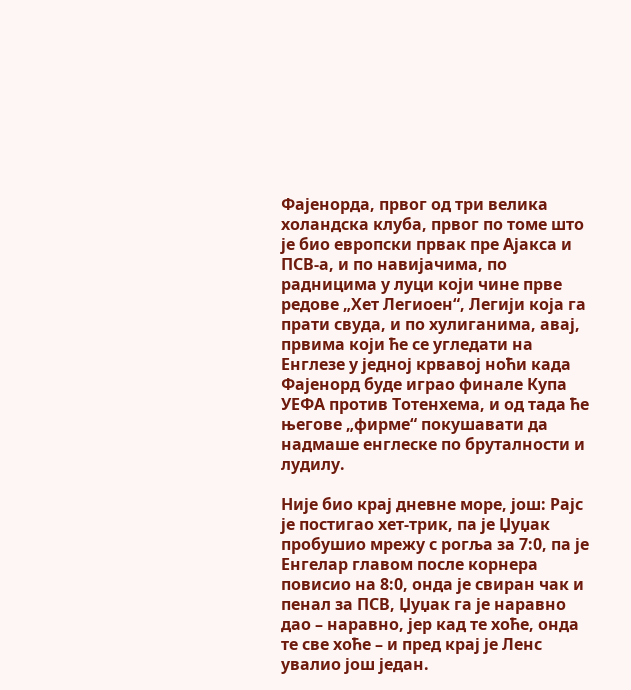Фајенорда, првог од три велика холандска клуба, првог по томе што је био европски првак пре Ајакса и ПСВ-а, и по навијачима, по радницима у луци који чине прве редове „Хет Легиоен“, Легији која га прати свуда, и по хулиганима, авај, првима који ће се угледати на Енглезе у једној крвавој ноћи када Фајенорд буде играо финале Купа УЕФА против Тотенхема, и од тада ће његове „фирме“ покушавати да надмаше енглеске по бруталности и лудилу.

Није био крај дневне море, још: Рајс је постигао хет-трик, па је Џуџак пробушио мрежу с рогља за 7:0, па је Енгелар главом после корнера повисио на 8:0, онда је свиран чак и пенал за ПСВ, Џуџак га је наравно дао – наравно, јер кад те хоће, онда те све хоће – и пред крај је Ленс увалио још један.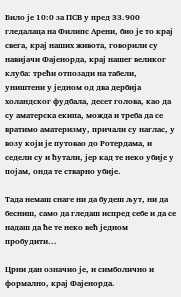Било је 10:0 за ПСВ у пред 33.900 гледалаца на Филипс Арени, био је то крај свега, крај наших живота, говорили су навијачи Фајенорда, крај нашег великог клуба: трећи отпозади на табели, уништени у једном од два дербија холандског фудбала, десет голова, као да су аматерска екипа, можда и треба да се вратимо аматеризму, причали су наглас, у возу који је путовао до Ротердама, и седели су и ћутали, јер кад те неко убије у појам, онда те стварно убије.

Тада немаш снаге ни да будеш љут, ни да бесниш, само да гледаш испред себе и да се надаш да ће те неко већ једном пробудити...

Црни дан означио је, и симболично и формално, крај Фајенорда.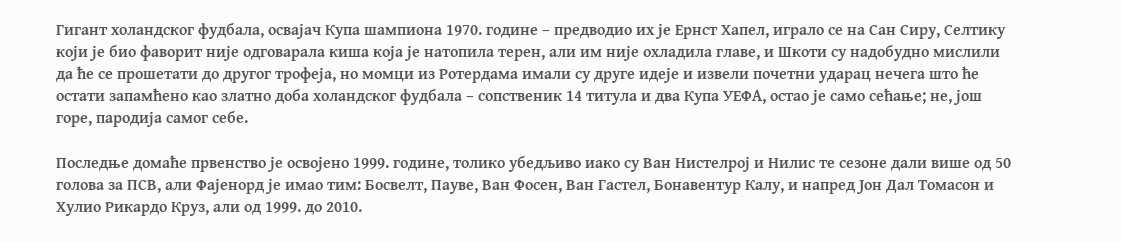Гигант холандског фудбала, освајач Купа шампиона 1970. године – предводио их је Ернст Хапел, играло се на Сан Сиру, Селтику који је био фаворит није одговарала киша која је натопила терен, али им није охладила главе, и Шкоти су надобудно мислили да ће се прошетати до другог трофеја, но момци из Ротердама имали су друге идеје и извели почетни ударац нечега што ће остати запамћено као златно доба холандског фудбала – сопственик 14 титула и два Купа УЕФА, остао је само сећање; не, још горе, пародија самог себе.

Последње домаће првенство је освојено 1999. године, толико убедљиво иако су Ван Нистелрој и Нилис те сезоне дали више од 50 голова за ПСВ, али Фајенорд је имао тим: Босвелт, Пауве, Ван Фосен, Ван Гастел, Бонавентур Калу, и напред Јон Дал Томасон и Хулио Рикардо Круз, али од 1999. до 2010.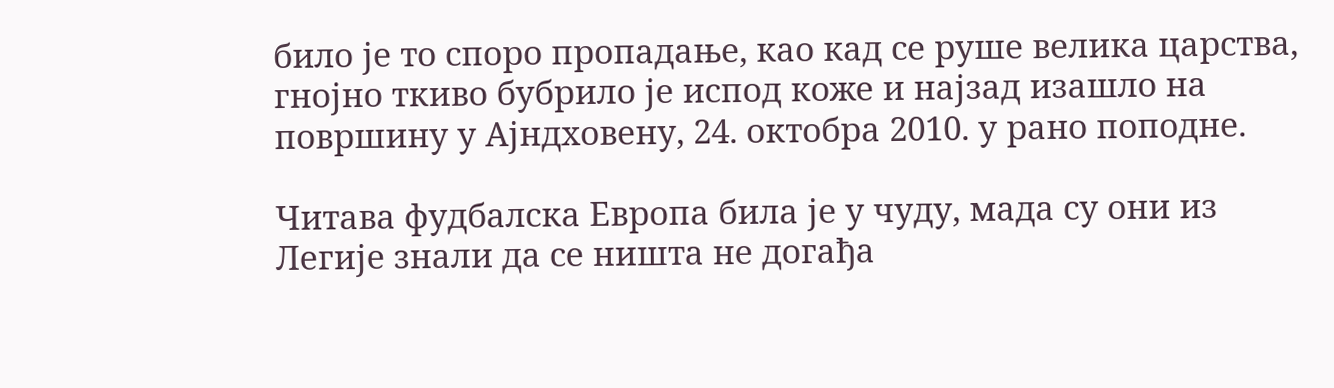било је то споро пропадање, као кад се руше велика царства, гнојно ткиво бубрило је испод коже и најзад изашло на површину у Ајндховену, 24. октобра 2010. у рано поподне.

Читава фудбалска Европа била је у чуду, мада су они из Легије знали да се ништа не догађа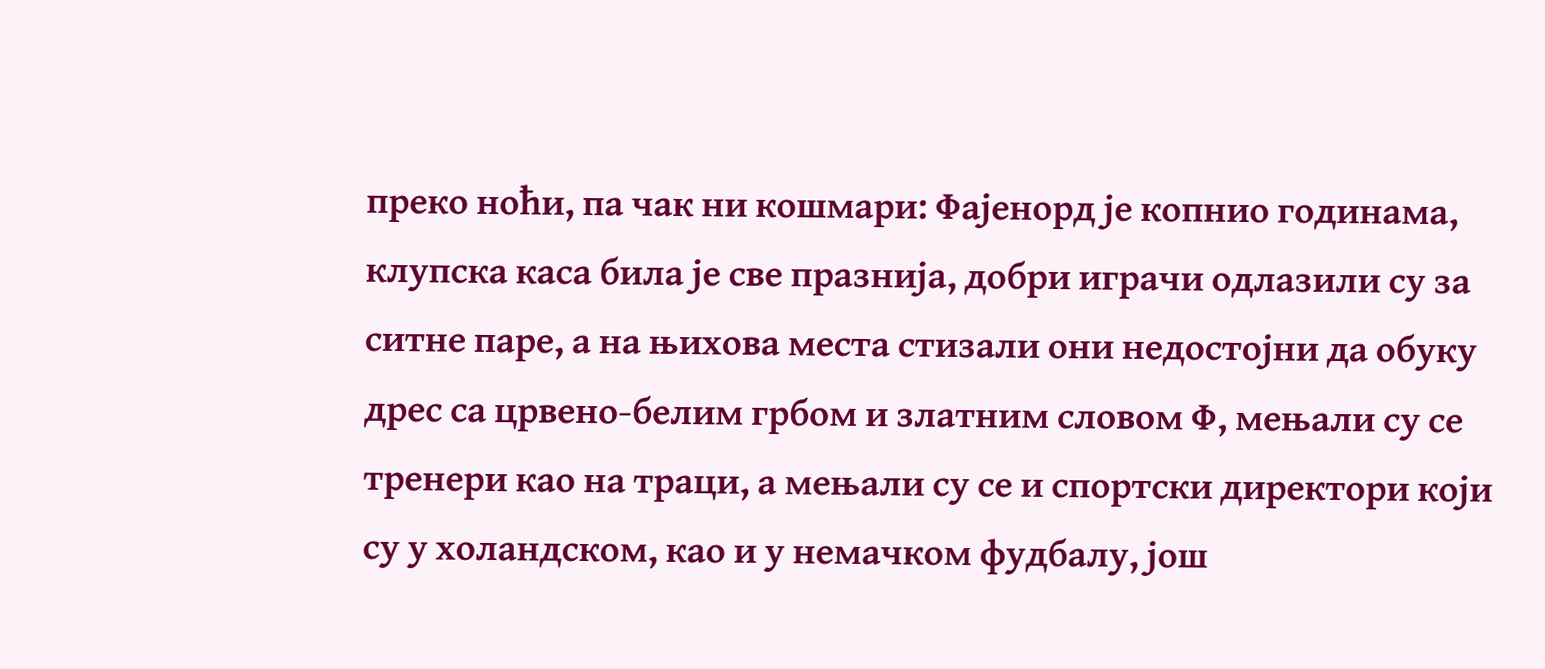преко ноћи, па чак ни кошмари: Фајенорд је копнио годинама, клупска каса била је све празнија, добри играчи одлазили су за ситне паре, а на њихова места стизали они недостојни да обуку дрес са црвено-белим грбом и златним словом Ф, мењали су се тренери као на траци, а мењали су се и спортски директори који су у холандском, као и у немачком фудбалу, још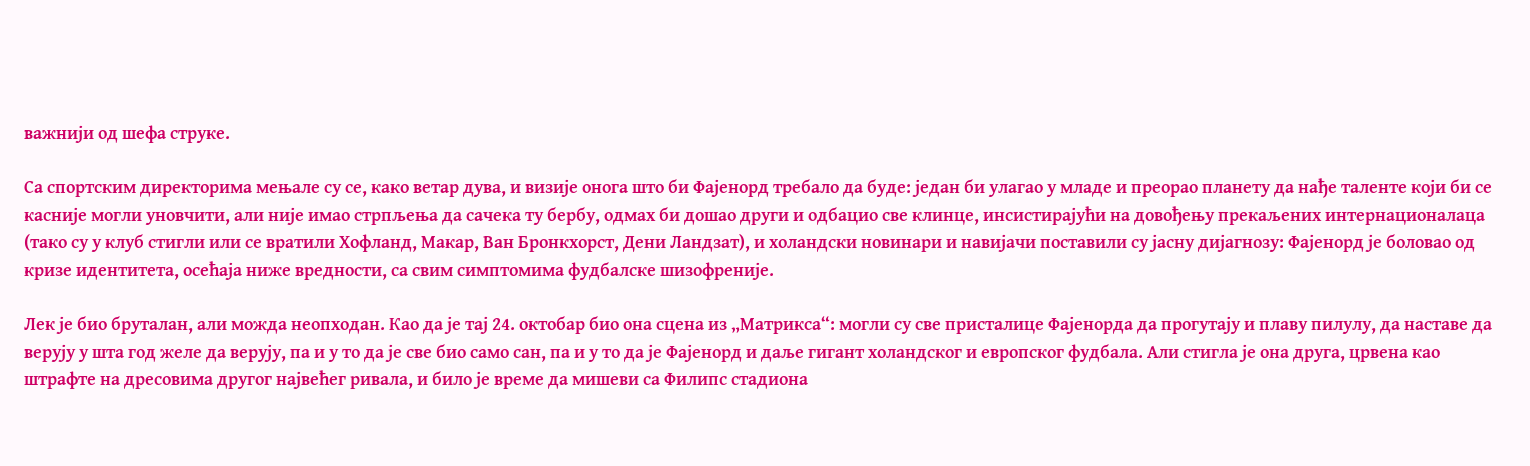важнији од шефа струке.

Са спортским директорима мењале су се, како ветар дува, и визије онога што би Фајенорд требало да буде: један би улагао у младе и преорао планету да нађе таленте који би се касније могли уновчити, али није имао стрпљења да сачека ту бербу, одмах би дошао други и одбацио све клинце, инсистирајући на довођењу прекаљених интернационалаца (тако су у клуб стигли или се вратили Хофланд, Макар, Ван Бронкхорст, Дени Ландзат), и холандски новинари и навијачи поставили су јасну дијагнозу: Фајенорд је боловао од кризе идентитета, осећаја ниже вредности, са свим симптомима фудбалске шизофреније.

Лек је био бруталан, али можда неопходан. Као да је тај 24. октобар био она сцена из „Матрикса“: могли су све присталице Фајенорда да прогутају и плаву пилулу, да наставе да верују у шта год желе да верују, па и у то да је све био само сан, па и у то да је Фајенорд и даље гигант холандског и европског фудбала. Али стигла је она друга, црвена као штрафте на дресовима другог највећег ривала, и било је време да мишеви са Филипс стадиона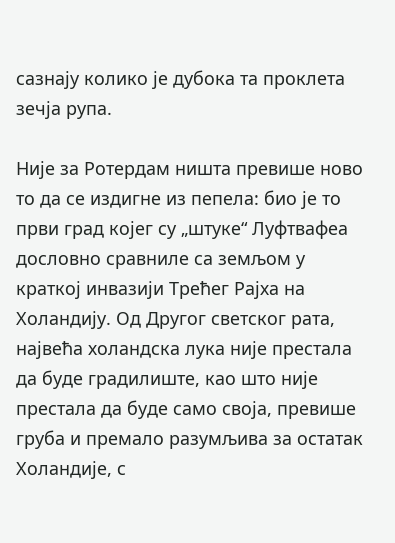сазнају колико је дубока та проклета зечја рупа.

Није за Ротердам ништа превише ново то да се издигне из пепела: био је то први град којег су „штуке“ Луфтвафеа дословно сравниле са земљом у краткој инвазији Трећег Рајха на Холандију. Од Другог светског рата, највећа холандска лука није престала да буде градилиште, као што није престала да буде само своја, превише груба и премало разумљива за остатак Холандије, с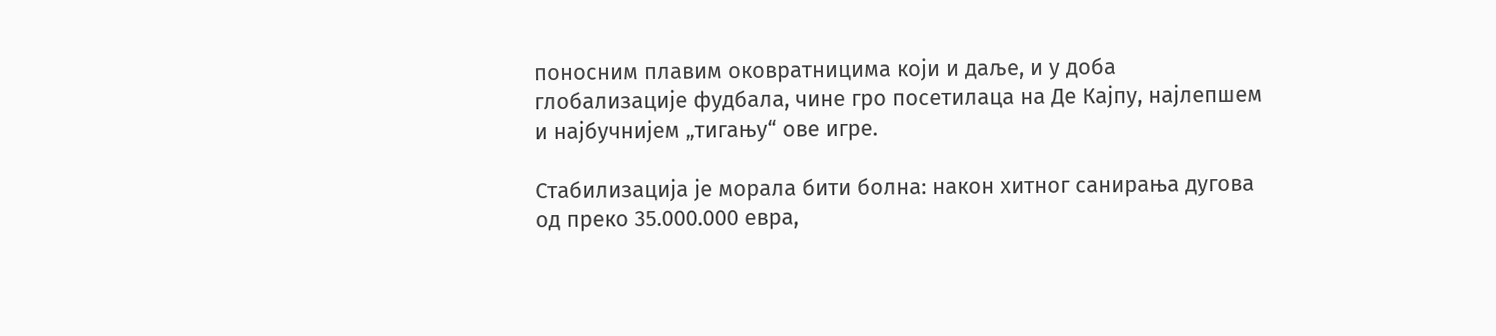поносним плавим оковратницима који и даље, и у доба глобализације фудбала, чине гро посетилаца на Де Кајпу, најлепшем и најбучнијем „тигању“ ове игре.

Стабилизација је морала бити болна: након хитног санирања дугова од преко 35.000.000 евра,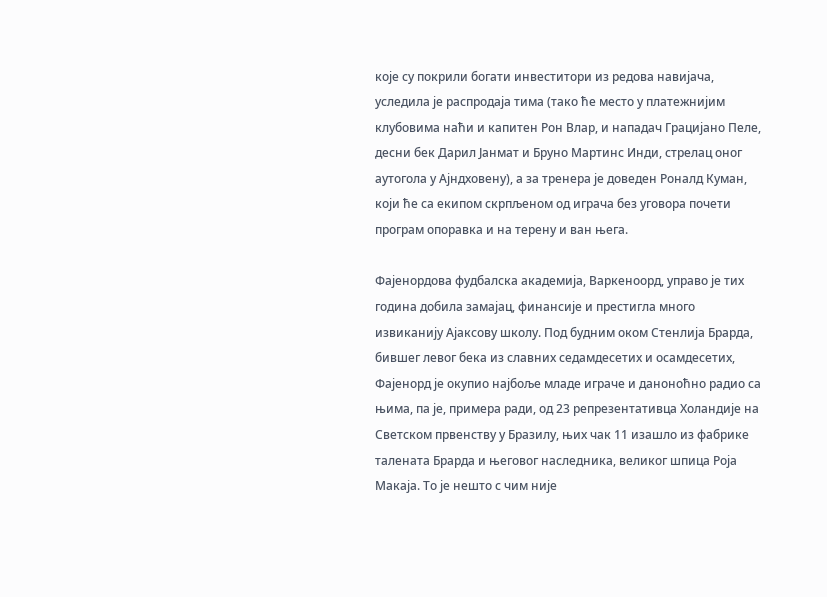које су покрили богати инвеститори из редова навијача, уследила је распродаја тима (тако ће место у платежнијим клубовима наћи и капитен Рон Влар, и нападач Грацијано Пеле, десни бек Дарил Јанмат и Бруно Мартинс Инди, стрелац оног аутогола у Ајндховену), а за тренера је доведен Роналд Куман, који ће са екипом скрпљеном од играча без уговора почети програм опоравка и на терену и ван њега.

Фајенордова фудбалска академија, Варкеноорд, управо је тих година добила замајац, финансије и престигла много извиканију Ајаксову школу. Под будним оком Стенлија Брарда, бившег левог бека из славних седамдесетих и осамдесетих, Фајенорд је окупио најбоље младе играче и даноноћно радио са њима, па је, примера ради, од 23 репрезентативца Холандије на Светском првенству у Бразилу, њих чак 11 изашло из фабрике талената Брарда и његовог наследника, великог шпица Роја Макаја. То је нешто с чим није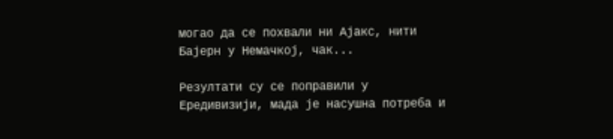могао да се похвали ни Ајакс, нити Бајерн у Немачкој, чак...

Резултати су се поправили у Ередивизији, мада је насушна потреба и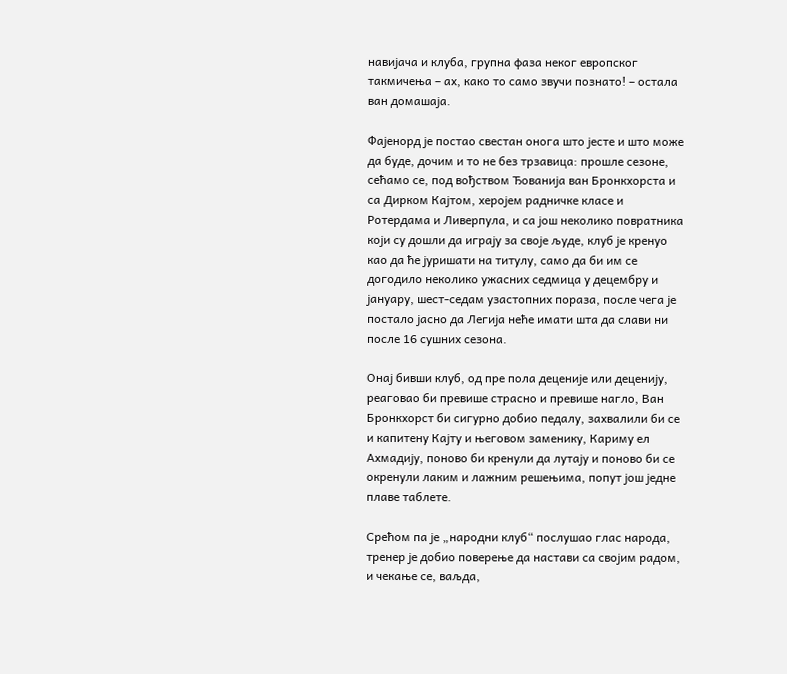навијача и клуба, групна фаза неког европског такмичења – ах, како то само звучи познато! – остала ван домашаја.

Фајенорд је постао свестан онога што јесте и што може да буде, дочим и то не без трзавица: прошле сезоне, сећамо се, под вођством Ђованија ван Бронкхорста и са Дирком Кајтом, херојем радничке класе и Ротердама и Ливерпула, и са још неколико повратника који су дошли да играју за своје људе, клуб је кренуо као да ће јуришати на титулу, само да би им се догодило неколико ужасних седмица у децембру и јануару, шест-седам узастопних пораза, после чега је постало јасно да Легија неће имати шта да слави ни после 16 сушних сезона.

Онај бивши клуб, од пре пола деценије или деценију, реаговао би превише страсно и превише нагло, Ван Бронкхорст би сигурно добио педалу, захвалили би се и капитену Кајту и његовом заменику, Кариму ел Ахмадију, поново би кренули да лутају и поново би се окренули лаким и лажним решењима, попут још једне плаве таблете.

Срећом па је „народни клуб“ послушао глас народа, тренер је добио поверење да настави са својим радом, и чекање се, ваљда,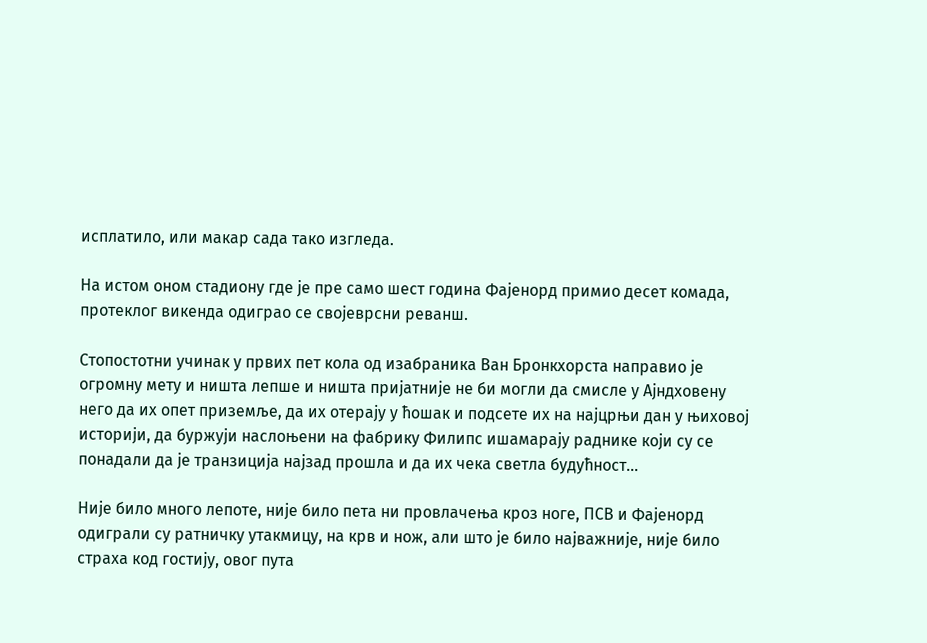исплатило, или макар сада тако изгледа.

На истом оном стадиону где је пре само шест година Фајенорд примио десет комада, протеклог викенда одиграо се својеврсни реванш.

Стопостотни учинак у првих пет кола од изабраника Ван Бронкхорста направио је огромну мету и ништа лепше и ништа пријатније не би могли да смисле у Ајндховену него да их опет приземље, да их отерају у ћошак и подсете их на најцрњи дан у њиховој историји, да буржуји наслоњени на фабрику Филипс ишамарају раднике који су се понадали да је транзиција најзад прошла и да их чека светла будућност...

Није било много лепоте, није било пета ни провлачења кроз ноге, ПСВ и Фајенорд одиграли су ратничку утакмицу, на крв и нож, али што је било најважније, није било страха код гостију, овог пута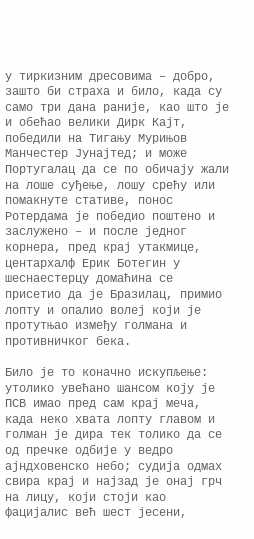у тиркизним дресовима – добро, зашто би страха и било, када су само три дана раније, као што је и обећао велики Дирк Кајт, победили на Тигању Мурињов Манчестер Јунајтед; и може Португалац да се по обичају жали на лоше суђење, лошу срећу или помакнуте стативе, понос Ротердама је победио поштено и заслужено – и после једног корнера, пред крај утакмице, центархалф Ерик Ботегин у шеснаестерцу домаћина се присетио да је Бразилац, примио лопту и опалио волеј који је протутњао између голмана и противничког бека.

Било је то коначно искупљење: утолико увећано шансом коју је ПСВ имао пред сам крај меча, када неко хвата лопту главом и голман је дира тек толико да се од пречке одбије у ведро ајндховенско небо; судија одмах свира крај и најзад је онај грч на лицу, који стоји као фацијалис већ шест јесени,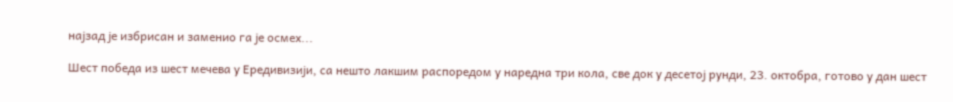најзад је избрисан и заменио га је осмех...

Шест победа из шест мечева у Ередивизији, са нешто лакшим распоредом у наредна три кола, све док у десетој рунди, 23. октобра, готово у дан шест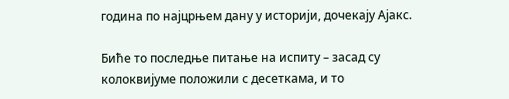година по најцрњем дану у историји, дочекају Ајакс.

Биће то последње питање на испиту – засад су колоквијуме положили с десеткама, и то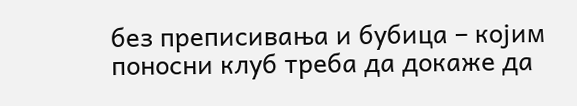без преписивања и бубица – којим поносни клуб треба да докаже да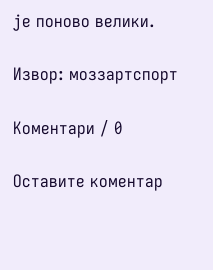је поново велики.

Извор: моззартспорт

Коментари / 0

Оставите коментар